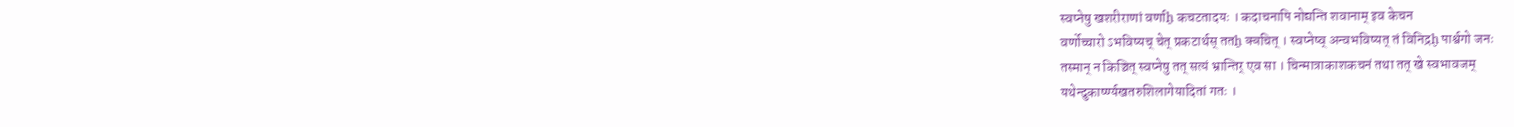स्वप्नेषु खशरीराणां वर्णाẖ कचटतादयः । कदाचनापि नोद्यन्ति शवानाम् इव केचन
वर्णोच्चारो ऽभविष्यच् चेत् प्रकटार्थस् ततẖ क्वचित् । स्वप्नेष्व् अन्वभविष्यत् तं विनिद्रḫ पार्श्वगो जनः
तस्मान् न किञ्चित् स्वप्नेषु तत् सत्यं भ्रान्तिर् एव सा । चिन्मात्राकाशकचनं तथा तत् खे स्वभावजम्
यथेन्दुकार्ष्ण्यखतरुशिलागेयादितां गतः ।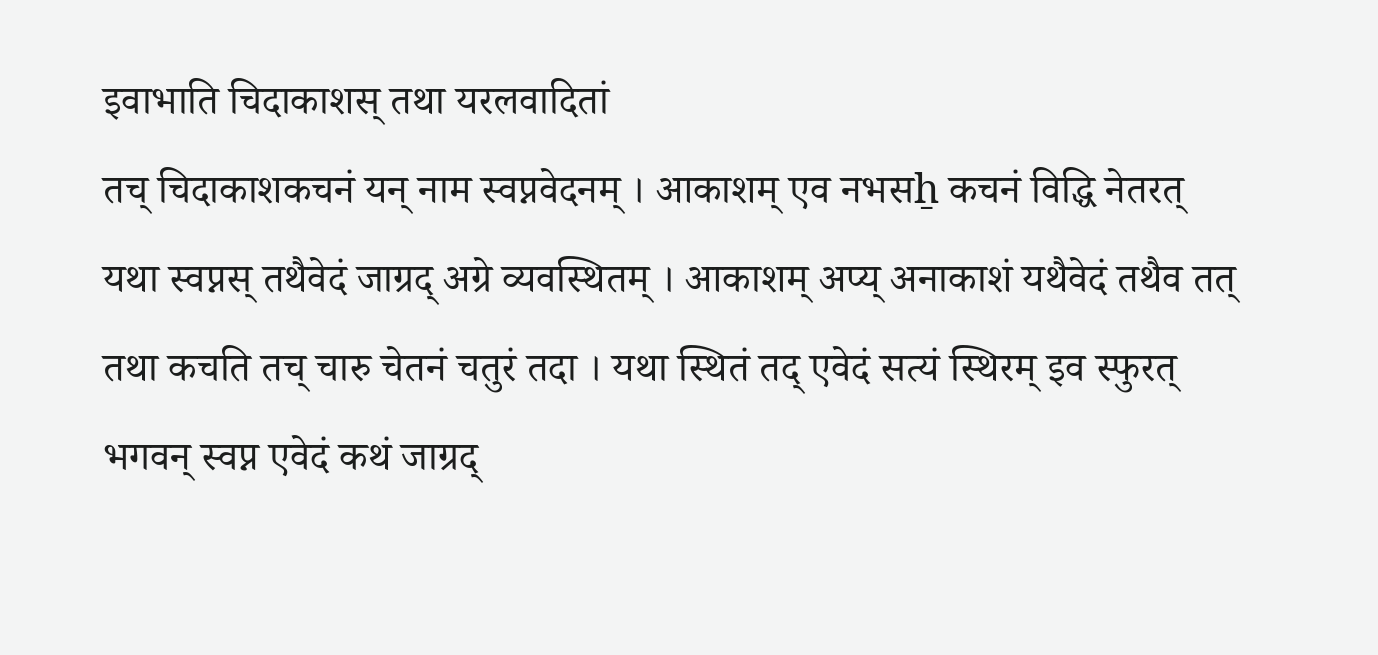इवाभाति चिदाकाशस् तथा यरलवादितां
तच् चिदाकाशकचनं यन् नाम स्वप्नवेदनम् । आकाशम् एव नभसẖ कचनं विद्धि नेतरत्
यथा स्वप्नस् तथैवेदं जाग्रद् अग्रे व्यवस्थितम् । आकाशम् अप्य् अनाकाशं यथैवेदं तथैव तत्
तथा कचति तच् चारु चेतनं चतुरं तदा । यथा स्थितं तद् एवेदं सत्यं स्थिरम् इव स्फुरत्
भगवन् स्वप्न एवेदं कथं जाग्रद्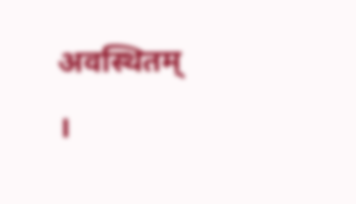अवस्थितम् ।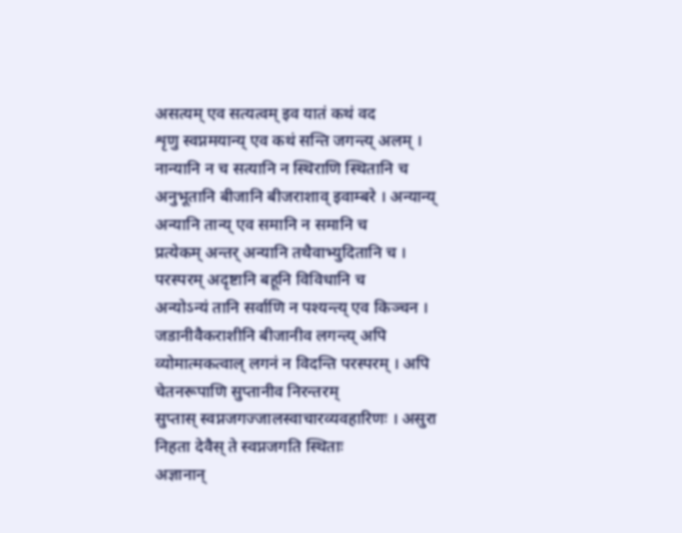असत्यम् एव सत्यत्वम् इव यातं कथं वद
शृणु स्वप्नमयान्य् एव कथं सन्ति जगन्त्य् अलम् । नान्यानि न च सत्यानि न स्थिराणि स्थितानि च
अनुभूतानि बीजानि बीजराशाव् इवाम्बरे । अन्यान्य् अन्यानि तान्य् एव समानि न समानि च
प्रत्येकम् अन्तर् अन्यानि तथैवाभ्युदितानि च । परस्परम् अदृष्टानि बहूनि विविधानि च
अन्योऽन्यं तानि सर्वाणि न पश्यन्त्य् एव किञ्चन । जडानीवैकराशीनि बीजानीव लगन्त्य् अपि
व्योमात्मकत्वाल् लगनं न विदन्ति परस्परम् । अपि चेतनरूपाणि सुप्तानीव निरन्तरम्
सुप्तास् स्वप्नजगज्जालस्वाचारव्यवहारिणः । असुरा निहता देवैस् ते स्वप्नजगति स्थिताः
अज्ञानान्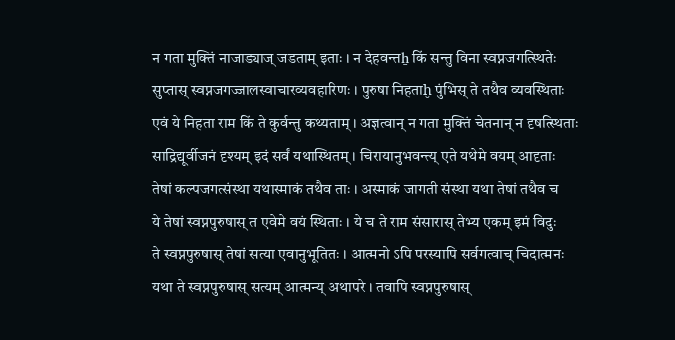न गता मुक्तिं नाजाड्याज् जडताम् इताः । न देहवन्तẖ किं सन्तु विना स्वप्नजगत्स्थितेः
सुप्तास् स्वप्नजगज्जालस्वाचारव्यवहारिणः । पुरुषा निहताḫ पुंभिस् ते तथैव व्यवस्थिताः
एवं ये निहता राम किं ते कुर्वन्तु कथ्यताम् । अज्ञत्वान् न गता मुक्तिं चेतनान् न दृषत्स्थिताः
साद्रिद्यूर्वीजनं दृश्यम् इदं सर्वं यथास्थितम् । चिरायानुभवन्त्य् एते यथेमे वयम् आदृताः
तेषां कल्पजगत्संस्था यथास्माकं तथैव ताः । अस्माकं जागती संस्था यथा तेषां तथैव च
ये तेषां स्वप्नपुरुषास् त एवेमे वयं स्थिताः । ये च ते राम संसारास् तेभ्य एकम् इमं विदुः
ते स्वप्नपुरुषास् तेषां सत्या एवानुभूतितः । आत्मनो ऽपि परस्यापि सर्वगत्वाच् चिदात्मनः
यथा ते स्वप्नपुरुषास् सत्यम् आत्मन्य् अथापरे । तवापि स्वप्नपुरुषास्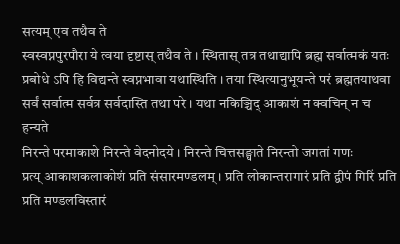सत्यम् एव तथैव ते
स्वस्वप्नपुरपौरा ये त्वया दृष्टास् तथैव ते । स्थितास् तत्र तथाद्यापि ब्रह्म सर्वात्मकं यतः
प्रबोधे ऽपि हि विद्यन्ते स्वप्नभावा यथास्थिति । तया स्थित्यानुभूयन्ते परं ब्रह्मतयाथवा
सर्वं सर्वात्म सर्वत्र सर्वदास्ति तथा परे । यथा नकिञ्चिद् आकाशं न क्वचिन् न च हन्यते
निरन्ते परमाकाशे निरन्ते वेदनोदये । निरन्ते चित्तसङ्घाते निरन्तो जगतां गणः
प्रत्य् आकाशकलाकोशं प्रति संसारमण्डलम् । प्रति लोकान्तरागारं प्रति द्वीपं गिरिं प्रति
प्रति मण्डलविस्तारं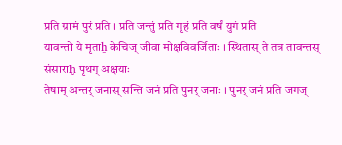प्रति ग्रामं पुरं प्रति । प्रति जन्तुं प्रति गृहं प्रति वर्षं युगं प्रति
यावन्तो ये मृताẖ केचिज् जीवा मोक्षविवर्जिताः । स्थितास् ते तत्र तावन्तस् संसाराḫ पृथग् अक्षयाः
तेषाम् अन्तर् जनास् सन्ति जनं प्रति पुनर् जनाः । पुनर् जनं प्रति जगज्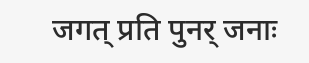जगत् प्रति पुनर् जनाः